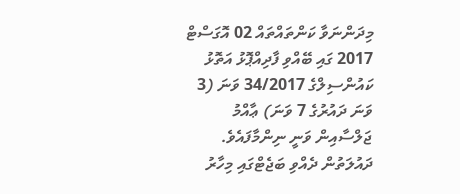މިދަންނަވާ ކަންތައްތައް 02 އޮގަސްޓް 2017 ގައި ބޭއްވި ފާދިއްޕޮޅު އަތޮޅު ކައުންސިލްގެ 34/2017 ވަނަ (3 ވަނަ ދައުރުގެ 7 ވަނަ) ޢާއްމު ޖަލްސާއިން ވަނީ ނިންމާފައެވެ.
ދައުލަތުން ދެއްވި ބަޖެޓްގައި މިހާރު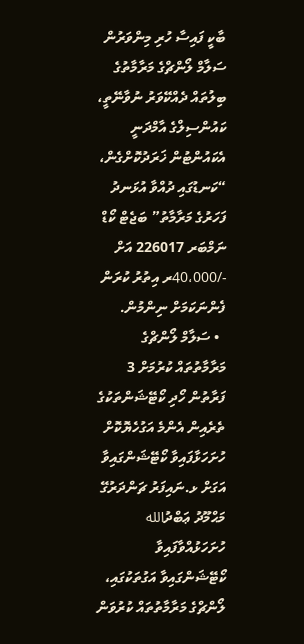ބާކީ ފައިސާ ހުރި މިންވަރުން ސަލާމް ލޯންޗްގެ މަރާމާތުގެ ބިލުތައް ދެއްކޭވަރު ނުވާނޭތީ، ކައުންސިލްގެ އާމްދަނީ އެކައުންޓުން ޚަރަދުކޮށްގެން، “ކަނޑުގައި ދުއްވާ އުޅަނދު ފަހަރުގެ މަރާމާތު” ބަޖެޓް ކޯޑް ނަމްބަރ 226017 އަށް -/40،000ރ އިތުރު ކުރަން ފެންނަކަމަށް ނިންމުން.
  • ސަލާމް ލޯންޗްގެ މަރާމާތުތައް ކުރުމަށް 3 ފަރާތުން ހޯދި ކޯޓޭޝަންތަކުގެ ތެރެއިން އެންމެ އަގުހެޔޮކޮށް ހުށަހަޅާފައިވާ ކޯޓޭޝަންގައިވާ އަގަށް ޅ.ނައިފަރު ޗަންދަރުގޭ މަޙްމޫދު ޢަބްދުالله ހުށަހަޅުއްވާފައިވާ ކޯޓޭޝަންގައިވާ އަގުތަކުގައި، ލޯންޗްގެ މަރާމާތުތައް ކުރުވަން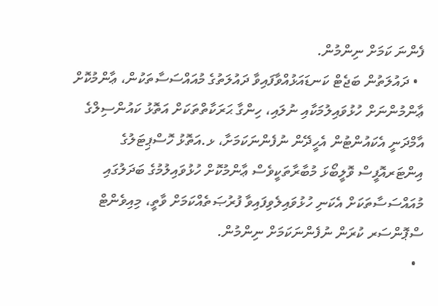ފެންނަ ކަމަށް ނިންމުން.
  • ދައުލަތުން ބަޖެޓް ކަނޑައަޅުއްވާފައިވާ ދައުލަތުގެ މުއައްސަސާތަކުން، ޢާންމުކޮށް ޢާންމުންނަށް ހުޅުވައިލުމަކާއި ނުލައި، ހިންގާ ޙަރަކާތްތަކަށް އަތޮޅު ކައުންސިލްގެ އާމްދަނީ އެކައުންޓުން އެހީދޭން ނުފެންނަކަމަށާ، ޅ.އަތޮޅު ހޮސްޕިޓަލުގެ އިންޓަރއޮފީސް ވޮލީބޯޅަ މުބާރާތަކީވެސް ޢާންމުކޮށް ހުޅުވައިލުމުގެ ބަދަލުގައި މުއައްސަސާތަކަށް އެކަނި ހުޅުވައިލެވިފައިވާ ފުރުޞަތެއްކަމަށް ވާތީ، މިއިވެންޓް ސްޕޮންސަރ ކުރަން ނުފެންނަކަމަށް ނިންމުން.
  •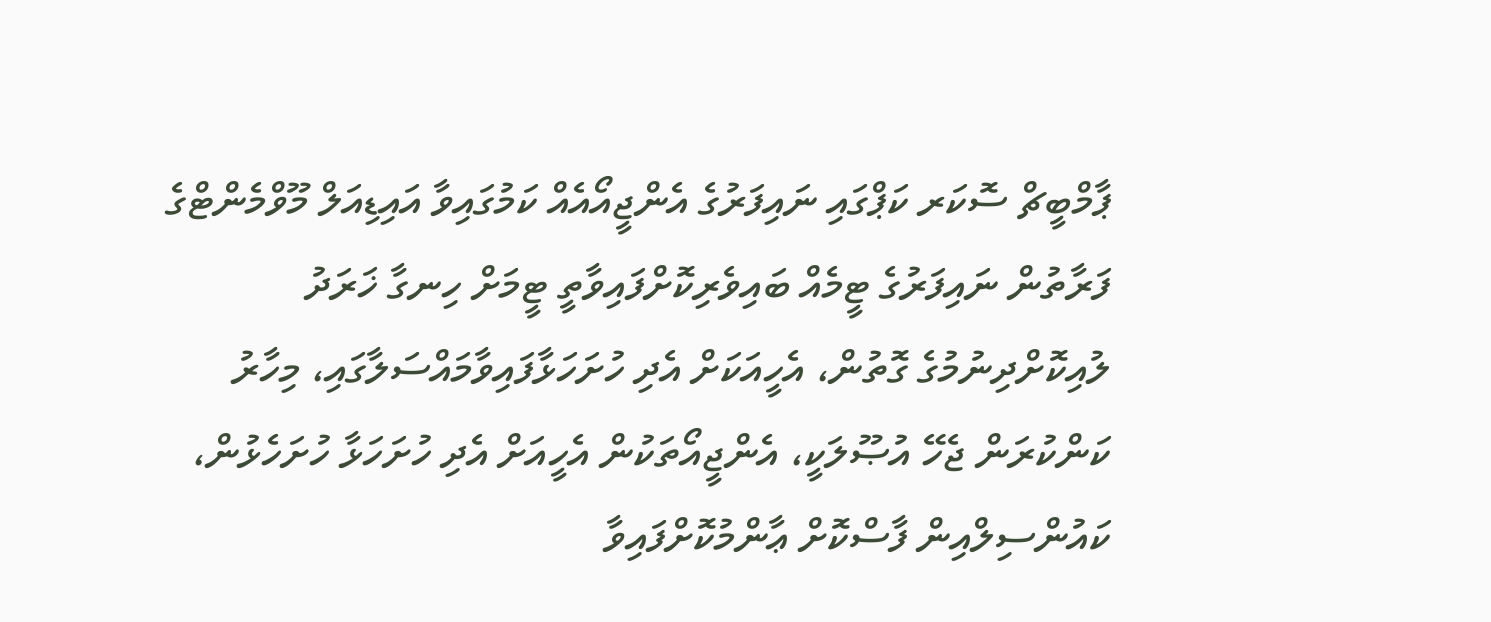ޕާމްބީޗް ސޮކަރ ކަޕްގައި ނައިފަރުގެ އެންޖީއޯއެއް ކަމުގައިވާ އައިޑިއަލް މޫވްމެންޓްގެ ފަރާތުން ނައިފަރުގެ ޓީމެއް ބައިވެރިކޮށްފައިވާތީ ޓީމަށް ހިނގާ ޚަރަދު ލުއިކޮށްދިނުމުގެ ގޮތުން، އެހީއަކަށް އެދި ހުށަހަޅާފައިވާމައްސަލާގައި، މިހާރު ކަންކުރަން ޖެހޭ އުޞޫލަކީ، އެންޖީއޯތަކުން އެހީއަށް އެދި ހުށަހަޅާ ހުށަހެޅުން، ކައުންސިލްއިން ފާސްކޮށް ޢާންމުކޮށްފައިވާ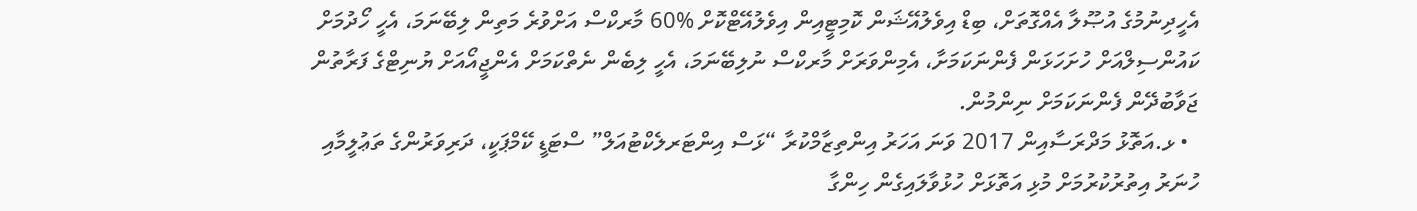އެހީދިނުމުގެ އުޞޫލާ އެއްގޮތަށް، ބިޑް އިވެލުއޭޝަން ކޮމިޓީއިން އިވެލުއޭޓްކޮށް %60 މާރކްސް އަށްވުރެ މަތިން ލިބޭނަމަ، އެހީ ހޯދުމަށް ކައުންސިލްއަށް ހުށަހަޅަން ފެންނަކަމަށާ، އެމިންވަރަށް މާރކްސް ނުލިބޭނަމަ، އެހީ ލިބެން ނެތްކަމަށް އެންޖީއޯއަށް ޔުނިޓްގެ ފަރާތުން ޖަވާބުދޭން ފެންނަކަމަށް ނިންމުން.
  • ޅ.އަތޮޅު މަދްރަސާއިން 2017 ވަނަ އަހަރު އިންތިޒާމްކުރާ “ޅަސް އިންޓަރލެކްޓުއަލް” ސްޓަޑީ ކޭމްޕަކީ، ދަރިވަރުންގެ ތަޢުލީމާއި ހުނަރު އިތުރުކުރުމަށް މުޅި އަތޮޅަށް ހުޅުވާލައިގެން ހިންގާ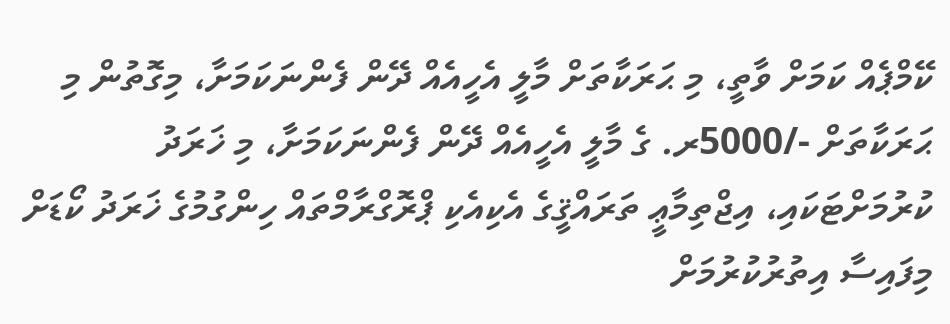ކޭމްޕެއް ކަމަށް ވާތީ، މި ޙަރަކާތަށް މާލީ އެހީއެއް ދޭން ފެންނަކަމަށާ، މިގޮތުން މި ޙަރަކާތަށް -/5000ރ. ގެ މާލީ އެހީއެއް ދޭން ފެންނަކަމަށާ، މި ޚަރަދު ކުރުމަށްޓަކައި، އިޖްތިމާޢީ ތަރައްޤީގެ އެކިއެކި ޕްރޮގްރާމްތައް ހިންގުމުގެ ޚަރަދު ކޯޑަށް މިފައިސާ އިތުރުކުރުމަށް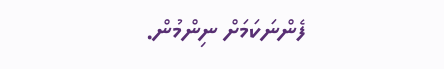ފެންނަކަމަށް ނިންމުން.